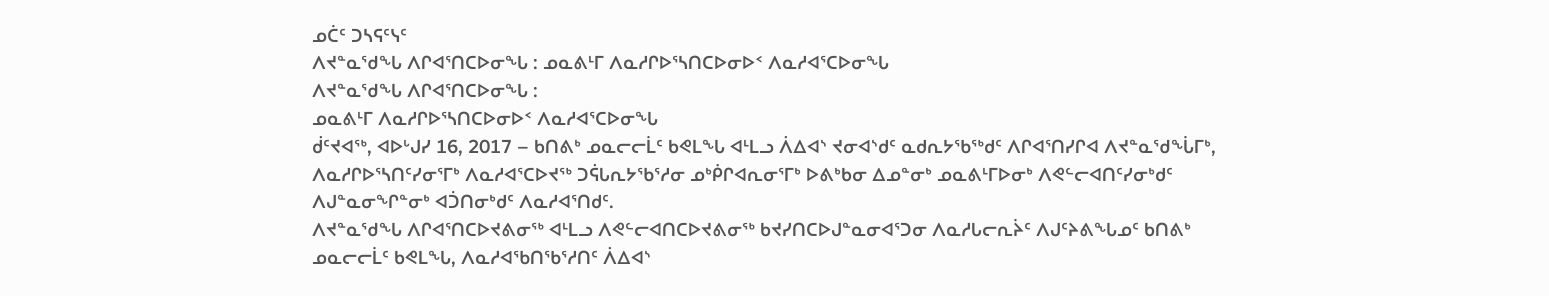ᓄᑖᑦ ᑐᓴᕋᑦᓭᑦ
ᐱᔪᓐᓇᖁᖓ ᐱᒋᐊᕐᑎᑕᐅᓂᖓ : ᓄᓇᕕᒻᒥ ᐱᓇᓱᒋᐅᕐᓴᑎᑕᐅᓂᐅᑉ ᐱᓇᓱᐊᕐᑕᐅᓂᖓ
ᐱᔪᓐᓇᖁᖓ ᐱᒋᐊᕐᑎᑕᐅᓂᖓ :
ᓄᓇᕕᒻᒥ ᐱᓇᓱᒋᐅᕐᓴᑎᑕᐅᓂᐅᑉ ᐱᓇᓱᐊᕐᑕᐅᓂᖓ
ᑰᑦᔪᐊᖅ, ᐊᐅᒡᒍᓯ 16, 2017 – ᑲᑎᕕᒃ ᓄᓇᓕᓕᒫᑦ ᑲᕙᒪᖓ ᐊᒻᒪᓗ ᐲᐃᐊᔅ ᔪᓂᐊᔅᑯᑦ ᓇᑯᕆᔭᖃᖅᑯᑦ ᐱᒋᐊᕐᑎᓯᒋᐊ ᐱᔪᓐᓇᖁᖔᒥᒃ, ᐱᓇᓱᒋᐅᕐᓴᑎᑦᓯᓂᕐᒥᒃ ᐱᓇᓱᐊᕐᑕᐅᔪᖅ ᑐᕌᒐᕆᔭᖃᕐᓱᓂ ᓄᒃᑮᒋᐊᕆᓂᕐᒥᒃ ᐅᕕᒃᑲᓂ ᐃᓄᓐᓂᒃ ᓄᓇᕕᒻᒥᐅᓂᒃ ᐱᕙᓪᓕᐊᑎᑦᓯᓂᒃᑯᑦ ᐱᒍᓐᓇᓂᖏᓐᓂᒃ ᐊᑑᑎᓂᒃᑯᑦ ᐱᓇᓱᐊᕐᑎᑯᑦ.
ᐱᔪᓐᓇᖁᖓ ᐱᒋᐊᕐᑎᑕᐅᔪᕕᓂᖅ ᐊᒻᒪᓗ ᐱᕙᓪᓕᐊᑎᑕᐅᔪᕕᓂᖅ ᑲᔪᓯᑎᑕᐅᒍᓐᓇᓂᐊᕐᑐᓂ ᐱᓇᓱᒐᓕᕆᔩᑦ ᐱᒍᑦᔨᕕᖓᓄᑦ ᑲᑎᕕᒃ ᓄᓇᓕᓕᒫᑦ ᑲᕙᒪᖓ, ᐱᓇᓱᐊᖃᑎᖃᕐᓱᑎᑦ ᐲᐃᐊᔅ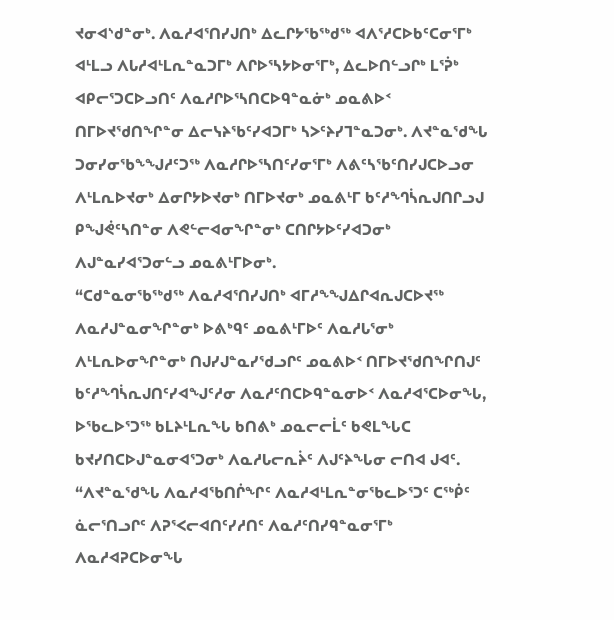ᔪᓂᐊᔅᑯᓐᓂᒃ. ᐱᓇᓱᐊᕐᑎᓯᒍᑎᒃ ᐃᓚᒋᔭᖃᖅᑯᖅ ᐊᐱᕐᓱᑕᐅᑲᑦᑕᓂᕐᒥᒃ ᐊᒻᒪᓗ ᐱᒐᓱᐊᒻᒪᕆᓐᓇᑐᒥᒃ ᐱᒋᐅᕐᓴᔭᐅᓂᕐᒥᒃ, ᐃᓚᐅᑎᓪᓗᒋᒃ ᒪᕐᕉᒃ ᐊᑭᓕᕐᑐᑕᐅᓗᑎᑦ ᐱᓇᓱᒋᐅᕐᓴᑎᑕᐅᑫᓐᓇᓃᒃ ᓄᓇᕕᐅᑉ ᑎᒥᐅᔪᖁᑎᖏᓐᓂ ᐃᓕᓭᔨᖃᑦᓯᐊᑐᒥᒃ ᓴᐳᑦᔨᓯᒣᓐᓇᑐᓂᒃ. ᐱᔪᓐᓇᖁᖓ ᑐᓂᓯᓂᖃᖕᖑᓱᑦᑐᖅ ᐱᓇᓱᒋᐅᕐᓴᑎᑦᓯᓂᕐᒥᒃ ᐱᕕᑦᓴᖃᑦᑎᓯᒍᑕᐅᓗᓂ ᐱᒻᒪᕆᐅᔪᓂᒃ ᐃᓂᒋᔭᐅᔪᓂᒃ ᑎᒥᐅᔪᓂᒃ ᓄᓇᕕᒻᒥ ᑲᑦᓱᙰᓵᕆᒍᑎᒋᓗᒍ ᑭᖑᕚᑦᓴᑎᓐᓂ ᐱᕙᓪᓕᐊᓂᖏᓐᓂᒃ ᑕᑎᒋᔭᐅᑦᓯᐊᑐᓂᒃ ᐱᒍᓐᓇᓯᐊᕐᑐᓂᓪᓗ ᓄᓇᕕᒻᒥᐅᓂᒃ.
“ᑕᑯᓐᓇᓂᖃᖅᑯᖅ ᐱᓇᓱᐊᕐᑎᓯᒍᑎᒃ ᐊᒥᓱᖕᖑᐃᒋᐊᕆᒍᑕᐅᔪᖅ ᐱᓇᓱᒍᓐᓇᓂᖏᓐᓂᒃ ᐅᕕᒃᑫᑦ ᓄᓇᕕᒻᒥᐅᑦ ᐱᓇᓱᒐᕐᓂᒃ ᐱᒻᒪᕆᐅᓂᖏᓐᓂᒃ ᑎᒍᓯᒍᓐᓇᓯᖁᓗᒋᑦ ᓄᓇᕕᐅᑉ ᑎᒥᐅᔪᖁᑎᖏᑎᒍᑦ ᑲᑦᓱᙰᓵᕆᒍᑎᑦᓯᐊᖑᑦᓱᓂ ᐱᓇᓱᑦᑎᑕᐅᑫᓐᓇᓂᐅᑉ ᐱᓇᓱᐊᕐᑕᐅᓂᖓ, ᐅᖃᓚᐅᕐᑐᖅ ᑲᒪᔨᒻᒪᕆᖓ ᑲᑎᕕᒃ ᓄᓇᓕᓕᒫᑦ ᑲᕙᒪᖓᑕ ᑲᔪᓯᑎᑕᐅᒍᓐᓇᓂᐊᕐᑐᓂᒃ ᐱᓇᓱᒐᓕᕆᔩᑦ ᐱᒍᑦᔨᖓᓂ ᓕᑎᐊ ᒍᐊᑦ.
“ᐱᔪᓐᓇᖁᖓ ᐱᓇᓱᐊᖃᑎᒌᖏᑦ ᐱᓇᓱᐊᒻᒪᕆᓐᓂᖃᓚᐅᕐᑐᑦ ᑕᖅᑮᑦ ᓈᓕᕐᑎᓗᒋᑦ ᐱᕈᕐᐸᓕᐊᑎᑦᓯᓱᑎᑦ ᐱᓇᓱᑦᑎᓯᑫᓐᓇᓂᕐᒥᒃ ᐱᓇᓱᐊᕈᑕᐅᓂᖓ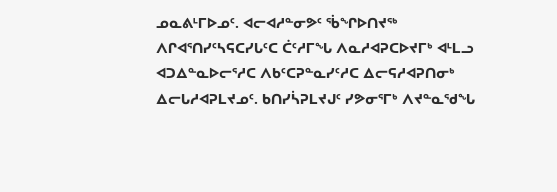ᓄᓇᕕᒻᒥᐅᓄᑦ. ᐊᓕᐊᓱᓐᓂᕗᑦ ᖄᖏᐅᑎᔪᖅ ᐱᒋᐊᕐᑎᓯᑦᓴᕋᑕᓯᒐᑦᑕ ᑖᑦᓱᒥᖓ ᐱᓇᓱᐊᕈᑕᐅᔪᒥᒃ ᐊᒻᒪᓗ ᐊᑐᐃᓐᓇᐅᓕᕐᓱᑕ ᐱᑲᑦᑕᕈᓐᓇᓯᑦᓱᑕ ᐃᓕᕋᓱᐊᕈᑎᓂᒃ ᐃᓕᒐᓱᐊᕈᒪᔪᓄᑦ. ᑲᑎᓯᓵᕈᒪᔪᒍᑦ ᓯᕗᓂᕐᒥᒃ ᐱᔪᓐᓇᖁᖓ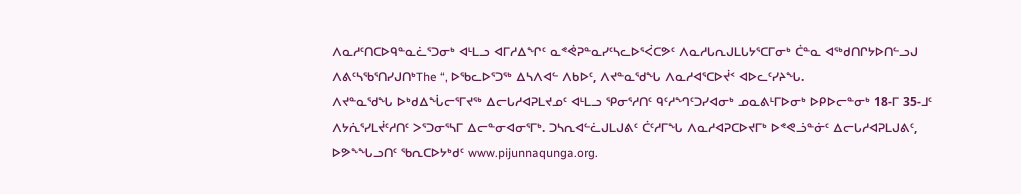ᐱᓇᓱᑦᑎᑕᐅᑫᓐᓇᓛᕐᑐᓂᒃ ᐊᒻᒪᓗ ᐊᒥᓱᐃᖏᑦ ᓇᕝᕚᕈᓐᓇᓯᑦᓴᓚᐅᕐᐹᑕᕗᑦ ᐱᓇᓱᒐᕆᒍᒪᒐᔭᕐᑕᒥᓂᒃ ᑖᓐᓇ ᐊᖅᑯᑎᒋᔭᐅᑎᓪᓗᒍ ᐱᕕᑦᓴᖃᕐᑎᓯᒍᑎᒃThe “, ᐅᖃᓚᐅᕐᑐᖅ ᐃᓴᐱᐊᓪ ᐱᑲᐅᑦ, ᐱᔪᓐᓇᖁᖓ ᐱᓇᓱᐊᕐᑕᐅᔫᑉ ᐊᐅᓚᑦᓯᔨᖓ.
ᐱᔪᓐᓇᖁᖓ ᐅᒃᑯᐃᖔᓕᕐᒥᔪᖅ ᐃᓕᒐᓱᐊᕈᒪᔪᓄᑦ ᐊᒻᒪᓗ ᕿᓂᕐᓱᑎᑦ ᑫᑦᓱᙰᑦᑐᓯᐊᓂᒃ ᓄᓇᕕᒻᒥᐅᓂᒃ ᐅᑭᐅᓕᓐᓂᒃ 18-ᒥ 35-ᒧᑦ ᐱᔭᕇᕐᓯᒪᔫᑦᓱᑎᑦ ᐳᕐᑐᓂᕐᓴᒥ ᐃᓕᓐᓂᐊᓂᕐᒥᒃ. ᑐᓴᕆᐊᓪᓛᒍᒪᒍᕕᑦ ᑖᑦᓱᒥᖓ ᐱᓇᓱᐊᕈᑕᐅᔪᒥᒃ ᐅᕝᕙᓘᓐᓃᑦ ᐃᓕᒐᓱᐊᕈᒪᒍᕕᑦ, ᐅᕗᖕᖓᓗᑎᑦ ᖃᕆᑕᐅᔭᒃᑯᑦ www.pijunnaqunga.org.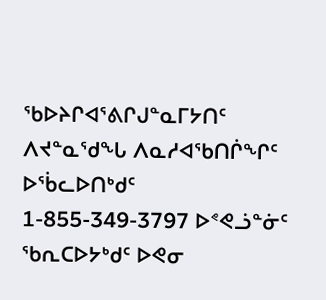ᖃᐅᔨᒋᐊᕐᕕᒋᒍᓐᓇᒥᔭᑎᑦ ᐱᔪᓐᓇᖁᖓ ᐱᓇᓱᐊᖃᑎᒌᖏᑦ ᐅᖄᓚᐅᑎᒃᑯᑦ 1-855-349-3797 ᐅᕝᕙᓘᓐᓃᑦ ᖃᕆᑕᐅᔭᒃᑯᑦ ᐅᕙᓂ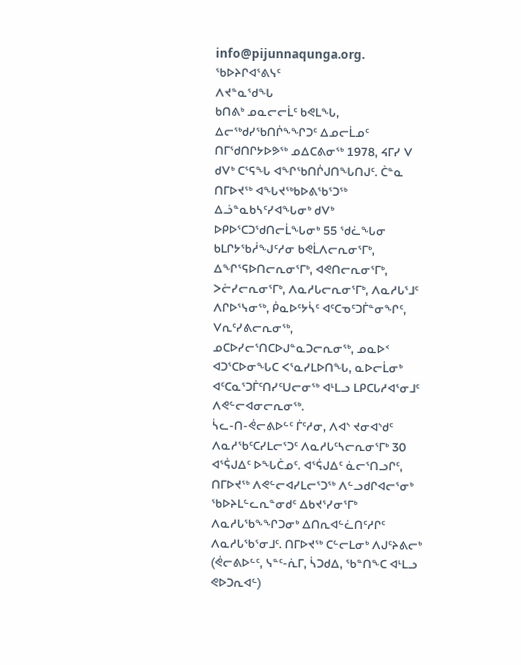info@pijunnaqunga.org.
ᖃᐅᔨᒋᐊᕐᕕᓭᑦ
ᐱᔪᓐᓇᖁᖓ
ᑲᑎᕕᒃ ᓄᓇᓕᓕᒫᑦ ᑲᕙᒪᖓ, ᐃᓕᖅᑯᓯᖃᑎᒌᖕᖏᑐᑦ ᐃᓄᓕᒫᓄᑦ ᑎᒥᖁᑎᒋᔭᐅᕗᖅ ᓄᐃᑕᕕᓂᖅ 1978, ᔦᒥᓯ ᐯ ᑯᐯᒃ ᑕᕐᕋᖓ ᐊᖏᖃᑎᒌᒍᑎᖓᑎᒍᑦ. ᑖᓐᓇ ᑎᒥᐅᔪᖅ ᐊᖓᔪᖅᑲᐅᕕᖃᕐᑐᖅ ᐃᓘᓐᓇᑲᓴᑦᓯᐊᖓᓂᒃ ᑯᐯᒃ ᐅᑭᐅᕐᑕᑐᖁᑎᓕᒫᖓᓂᒃ 55 ᖁᓛᖓᓂ ᑲᒪᒋᔭᖃᓲᖑᑦᓱᓂ ᑲᕙᒫᐱᓕᕆᓂᕐᒥᒃ, ᐃᖏᕐᕋᐅᑎᓕᕆᓂᕐᒥᒃ, ᐊᕙᑎᓕᕆᓂᕐᒥᒃ, ᐳᓖᓯᓕᕆᓂᕐᒥᒃ, ᐱᓇᓱᒐᓕᕆᓂᕐᒥᒃ, ᐱᓇᓱᒐᕐᒧᑦ ᐱᒋᐅᕐᓭᓂᖅ, ᑮᓇᐅᑦᔭᓵᑦ ᐊᑦᑕᓀᑦᑐᒦᓐᓂᖏᑦ, ᐯᕆᑦᓯᕕᓕᕆᓂᖅ, ᓄᑕᐅᓯᓕᕐᑎᑕᐅᒍᓐᓇᑐᓕᕆᓂᖅ, ᓄᓇᐅᑉ ᐊᑐᕐᑕᐅᓂᖓᑕ ᐸᕐᓇᓯᒪᐅᑎᖓ, ᓇᐅᓕᒫᓂᒃ ᐊᑦᑕᓇᕐᑐᒦᑦᑎᓯᑦᑌᓕᓂᖅ ᐊᒻᒪᓗ ᒪᑭᑕᒐᓱᐊᕐᓂᒧᑦ ᐱᕙᓪᓕᐊᓂᓕᕆᓂᖅ.
ᓵᓚ-ᑎ-ᕚᓕᕕᐅᓪᑦ ᒦᑦᓱᓂ, ᐱᐊᔅ ᔪᓂᐊᔅᑯᑦ ᐱᓇᓱᖃᑦᑕᓯᒪᓕᕐᑐᑦ ᐱᓇᓱᒐᑦᓴᓕᕆᓂᕐᒥᒃ 30 ᐊᕐᕌᒍᐃᑦ ᐅᖓᑖᓄᑦ. ᐊᕐᕌᒍᐃᑦ ᓈᓕᕐᑎᓗᒋᑦ, ᑎᒥᐅᔪᖅ ᐱᕙᓪᓕᐊᓯᒪᓕᕐᑐᖅ ᐱᓪᓗᑯᒋᐊᓕᕐᓂᒃ ᖃᐅᔨᒪᓪᓚᕆᓐᓂᑯᑦ ᐃᑲᔪᕐᓯᓂᕐᒥᒃ ᐱᓇᓱᒐᖃᖕᖏᑐᓂᒃ ᐃᑎᕆᐊᓪᓛᑎᑦᓱᒋᑦ ᐱᓇᓱᒐᖃᕐᓂᒧᑦ. ᑎᒥᐅᔪᖅ ᑕᓪᓕᒪᓂᒃ ᐱᒍᑦᔨᕕᓕᒃ (ᕚᓕᕕᐅᓪᑦ, ᓭᓐᑦ-ᕇᒥ, ᓵᑐᑯᐃ, ᖃᓐᑎᖕᑕ ᐊᒻᒪᓗ ᕙᐅᑐᕆᐊᓪ)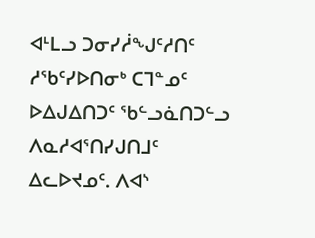ᐊᒻᒪᓗ ᑐᓂᓯᓲᖑᑦᓱᑎᑦ ᓱᖃᑦᓯᐅᑎᓂᒃ ᑕᒣᓐᓄᑦ ᐅᐃᒍᐃᑎᑐᑦ ᖃᓪᓗᓈᑎᑐᓪᓗ ᐱᓇᓱᐊᕐᑎᓯᒍᑎᒧᑦ ᐃᓚᐅᔪᓄᑦ. ᐱᐊᔅ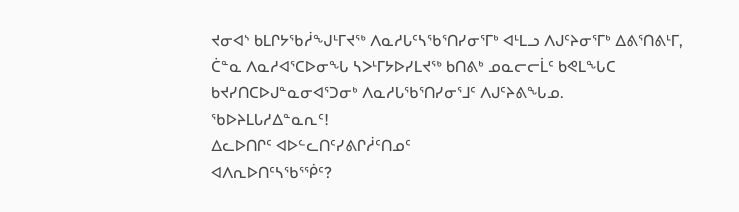ᔪᓂᐊᔅ ᑲᒪᒋᔭᖃᓲᖑᒻᒥᔪᖅ ᐱᓇᓱᒐᑦᓴᖃᕐᑎᓯᓂᕐᒥᒃ ᐊᒻᒪᓗ ᐱᒍᑦᔨᓂᕐᒥᒃ ᐃᕕᕐᑎᕕᒻᒥ, ᑖᓐᓇ ᐱᓇᓱᐊᕐᑕᐅᓂᖓ ᓴᐳᒻᒥᔭᐅᓯᒪᔪᖅ ᑲᑎᕕᒃ ᓄᓇᓕᓕᒫᑦ ᑲᕙᒪᖓᑕ ᑲᔪᓯᑎᑕᐅᒍᓐᓇᓂᐊᕐᑐᓂᒃ ᐱᓇᓱᒐᖃᕐᑎᓯᓂᕐᒧᑦ ᐱᒍᑦᔨᕕᖓᓄ.
ᖃᐅᔨᒪᒐᓱᐃᓐᓇᕆᑦ!
ᐃᓚᐅᑎᒋᑦ ᐊᐅᓪᓚᑎᑦᓯᕕᒋᓲᑦᑎᓄᑦ
ᐊᐱᕆᐅᑎᑦᓴᖃᕐᕐᑮᑦ?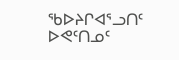ᖃᐅᔨᒋᐊᕐᓗᑎᑦ ᐅᕙᑦᑎᓄᑦ